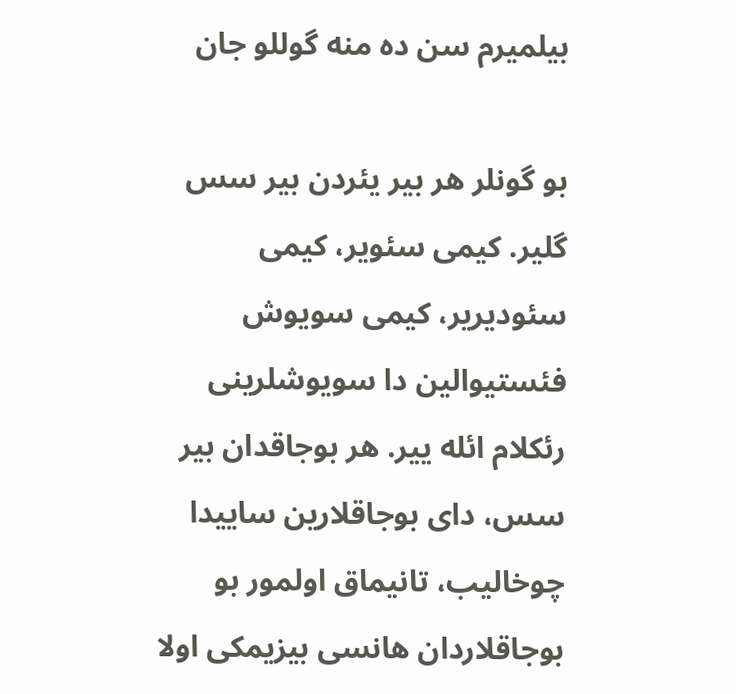بیلمیرم سن ده منه گوللو جان

بو گونلر هر بیر یئردن بیر سس گلیر. کیمی سئویر، کیمی سئودیریر، کیمی سویوش فئستیوالین دا سویوشلرینی رئکلام ائله ییر. هر بوجاقدان بیر سس، دای بوجاقلارین ساییدا چوخالیب، تانیماق اولمور بو بوجاقلاردان هانسی بیزیمکی اولا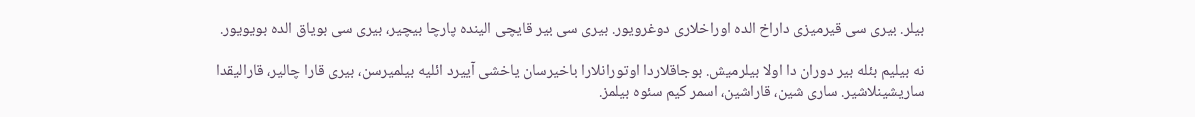بیلر. بیری سی قیرمیزی داراخ الده اوراخلاری دوغرویور. بیری سی بیر قایچی الینده پارچا بیچیر، بیری سی بویاق الده بویویور.

نه بیلیم بئله بیر دوران دا اولا بیلرمیش. بوجاقلاردا اوتورانلارا باخیرسان یاخشی آییرد ائلیه بیلمیرسن، بیری قارا چالیر، قارالیقدا ساریشینلاشیر. ساری شین، قاراشین، اسمر کیم سئوه بیلمز.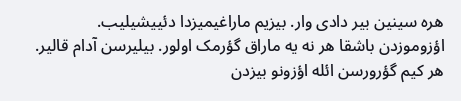هره سینین بیر دادی وار. بیزیم ماراغیمیزدا دئییشیلیب. اؤزوموزدن باشقا هر نه یه ماراق گؤرمک اولور. بیلیرسن آدام قالیر. هر کیم گؤرورسن ائله اؤزونو بیزدن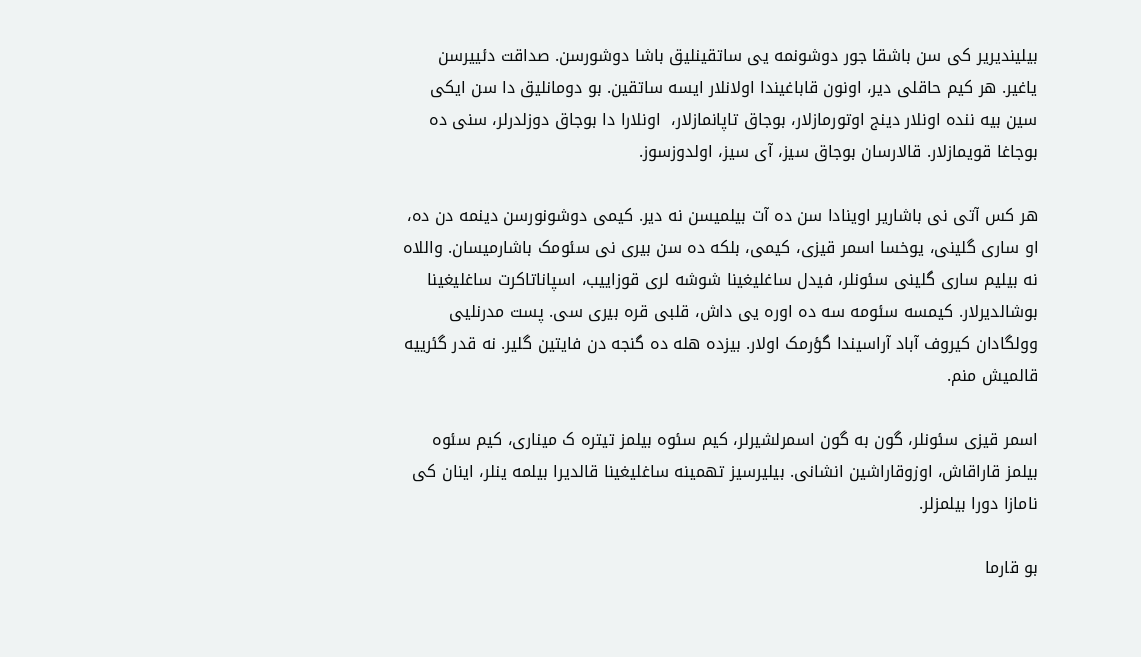بیلیندیریر کی سن باشقا جور دوشونمه یی ساتقینلیق باشا دوشورسن. صداقت دئییرسن یاغیر. هر کیم حاقلی دیر، اونون قاباغیندا اولانلار ایسه ساتقین. بو دومانلیق دا سن ایکی سین بیه ننده اونلار دینج اوتورمازلار، بوجاق تاپانمازلار،  اونلارا دا بوجاق دوزلدرلر، سنی ده بوجاغا قویمازلار. قالارسان بوجاق سیز، آی سیز، اولدوزسوز.

هر کس آتی نی باشاریر اوینادا سن ده آت بیلمیسن نه دیر. کیمی دوشونورسن دینمه دن ده، او ساری گلینی، یوخسا اسمر قیزی، کیمی، بلکه ده سن بیری نی سئومک باشارمیسان. واللاه نه بیلیم ساری گلینی سئونلر، فیدل ساغلیغینا شوشه لری قوزاییب، اسپاناتاکرت ساغلیغینا بوشالدیرلار. کیمسه سئومه سه ده اوره یی داش، قلبی قره بیری سی. پست مدرنلیی وولگادان کیروف آباد آراسیندا گؤرمک اولار. بیزده هله ده گنجه دن فایتین گلیر. نه قدر گئرییه قالمیش منم.

اسمر قیزی سئونلر، گون به گون اسمرلشیرلر، کیم سئوه بیلمز تیتره ک میناری، کیم سئوه بیلمز قاراقاش، اوزوقاراشین انشانی. بیلیرسیز تهمینه ساغلیغینا قالدیرا بیلمه ینلر، اینان کی نامازا دورا بیلمزلر.

بو قارما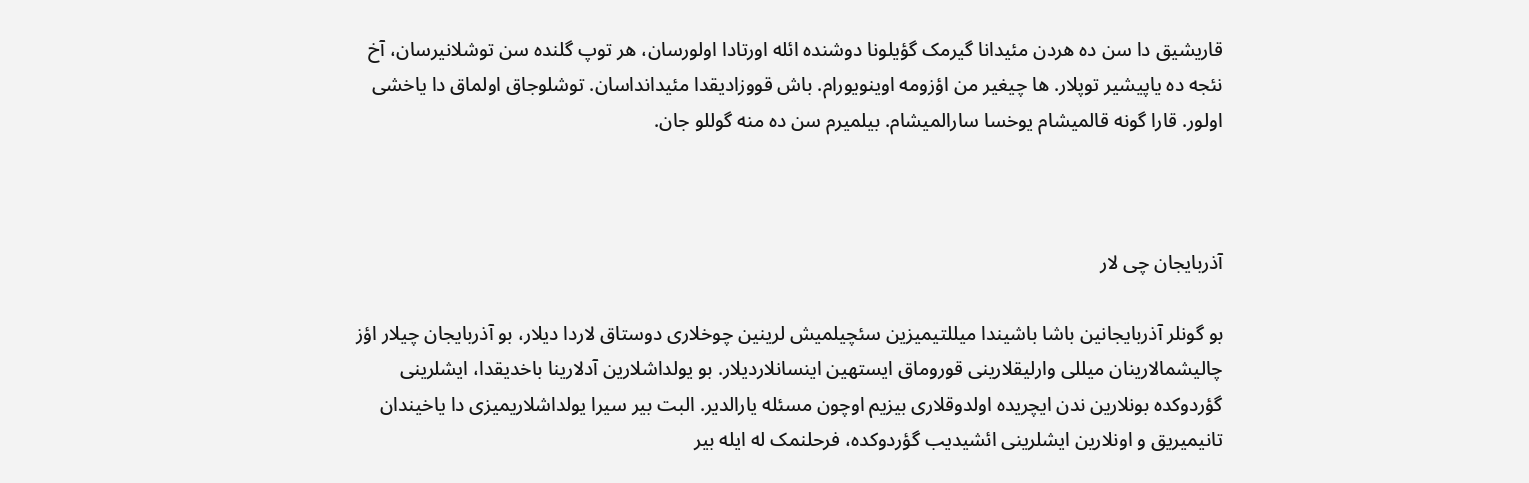قاریشیق دا سن ده هردن مئیدانا گیرمک گؤیلونا دوشنده ائله اورتادا اولورسان، هر توپ گلنده سن توشلانیرسان، آخ نئجه ده یاپیشیر توپلار. ها چیغیر من اؤزومه اوینویورام. باش قووزادیقدا مئیدانداسان. توشلوجاق اولماق دا یاخشی اولور. قارا گونه قالمیشام یوخسا سارالمیشام. بیلمیرم سن ده منه گوللو جان.



آذربایجان چی لار

بو گونلر آذربایجانین باشا باشیندا میللتیمیزین سئچیلمیش لرینین چوخلاری دوستاق لاردا دیلار، بو آذربایجان چیلار اؤز چالیشمالارینان میللی وارلیقلارینی قوروماق ایستهین اینسانلاردیلار. بو یولداشلارین آدلارینا باخدیقدا، ایشلرینی گؤردوکده بونلارین ندن ایچریده اولدوقلاری بیزیم اوچون مسئله یارالدیر. البت بیر سیرا یولداشلاریمیزی دا یاخیندان تانیمیریق و اونلارین ایشلرینی ائشیدیب گؤردوکده، فرحلنمک له ایله بیر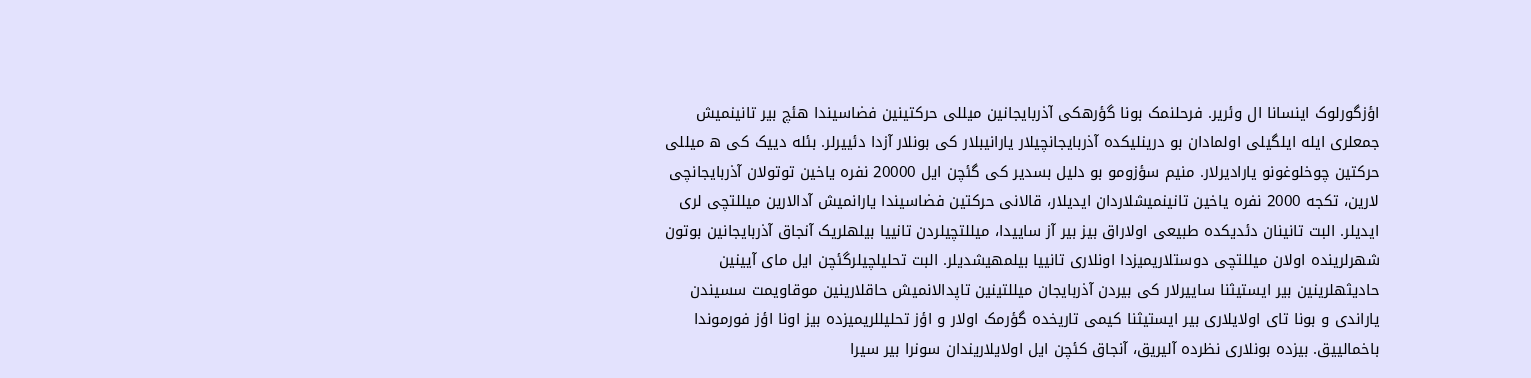اؤزگورلوک اینسانا ال وئریر. فرحلنمک بونا گؤرهکی آذربایجانین میللی حرکتینین فضاسیندا هئچ بیر تانینمیش جمعلری ایله ایلگیلی اولمادان بو درینلیکده آذربایجانچیلار یارانیبلار کی بونلار آزدا دئییرلر. بئله دییک کی ه میللی حرکتین چوخلوغونو یارادیرلار. منیم سؤزومو بو دلیل بسدیر کی گئچن ایل 20000 نفره یاخین توتولان آذربایجانچی لارین، تکجه 2000 نفره یاخین تانینمیشلاردان ایدیلار، قالانی حرکتین فضاسیندا یارانمیش آدالارین میللتچی لری ایدیلر. البت تانینان دئدیکده طبیعی اولاراق بیز بیر آز ساییدا، میللتچیلردن تانییا بیلهلریک آنجاق آذربایجانین بوتون شهرلرینده اولان میللتچی دوستلاریمیزدا اونلاری تانییا بیلمهیشدیلر. البت تحلیلچیلرگئچن ایل مای آیینین حادیثهلرینین بیر ایستیثنا ساییرلار کی بیردن آذربایجان میللتینین تاپدالانمیش حاقلارینین موقاویمت سسیندن یاراندی و بونا تای اولایلاری بیر ایستیثنا کیمی تاریخده گؤرمک اولار و اؤز تحلیللریمیزده بیز اونا اؤز فورموندا باخمالییق. بیزده بونلاری نظرده آلیریق، آنجاق کئچن ایل اولایلاریندان سونرا بیر سیرا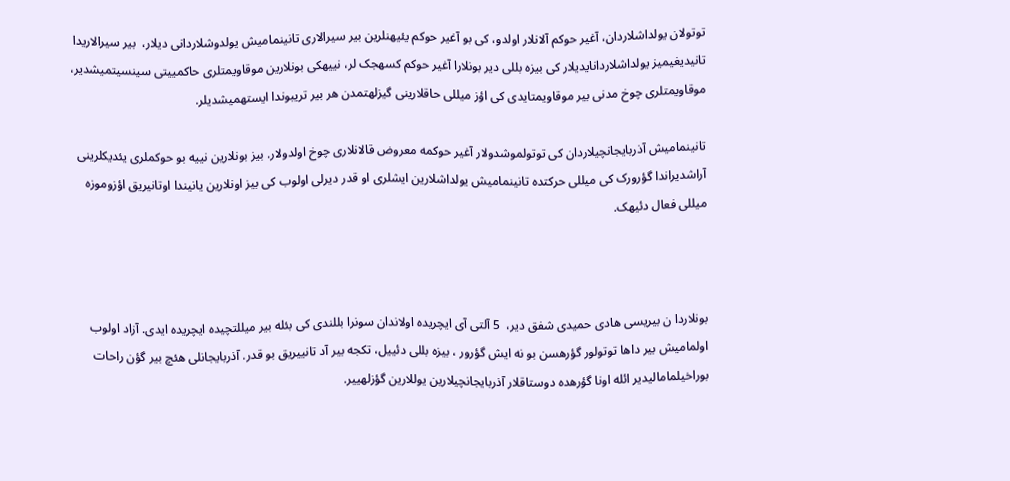توتولان یولداشلاردان، آغیر حوکم آلانلار اولدو، کی بو آغیر حوکم یئیهنلرین بیر سیرالاری تانینمامیش یولدوشلاردانی دیلار،  بیر سیرالاریدا تانیدیغیمیز یولداشلاردانایدیلار کی بیزه بللی دیر بونلارا آغیر حوکم کسهجک لر، نییهکی بونلارین موقاویمتلری حاکمییتی سینسیتمیشدیر، موقاویمتلری چوخ مدنی بیر موقاویمتایدی کی اؤز میللی حاقلارینی گیزلهتمدن هر بیر تریبوندا ایستهمیشدیلر.

تانینمامیش آذربایجانچیلاردان کی توتولموشدولار آغیر حوکمه معروض قالانلاری چوخ اولدولار. بیز بونلارین نییه بو حوکملری یئدیکلرینی آراشدیراندا گؤرورک کی میللی حرکتده تانینمامیش یولداشلارین ایشلری او قدر دیرلی اولوب کی بیز اونلارین یانیندا اوتانیریق اؤزوموزه میللی فعال دئیهک.



بونلاردا ن بیریسی هادی حمیدی شفق دیر،  5 آلتی آی ایچریده اولاندان سونرا بللندی کی بئله بیر میللتچیده ایچریده ایدی. آزاد اولوب اولمامیش بیر داها توتولور گؤرهسن بو نه ایش گؤرور ، بیزه بللی دئییل، تکجه بیر آد تانییریق بو قدر. آذربایجانلی هئچ بیر گؤن راحات بوراخیلمامالیدیر ائله اونا گؤرهده دوستاقلار آذربایجانچیلارین یوللارین گؤزلهییر.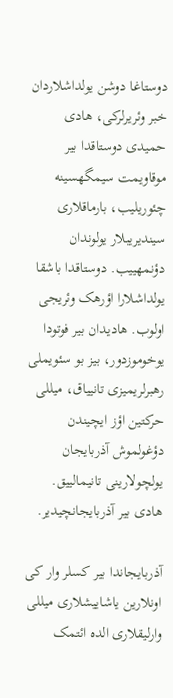دوستاغا دوشن یولداشلاردان خبر وئریرلرکی، هادی حمیدی دوستاقدا بیر موقاویمت سیمگهسینه چئوریلیب، بارماقلاری سیندیریبلار یولوندان دؤنمهییب. دوستاقدا باشقا یولداشلارا اؤرهک وئریجی اولوب. هادیدان بیر فوتودا یوخوموزدور، بیز بو سئویملی رهبرلریمیزی تانییاق، میللی حرکتین اؤز ایچیندن دؤغولموش آذربایجان یولچولارینی تانیمالییق. هادی بیر آذربایجانچیدیر.

آذربایجاندا بیر کسلر وار کی اونلارین یاشاییشلاری میللی وارلیقلاری الده ائتمک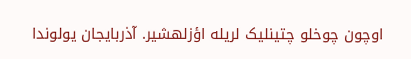اوچون چوخلو چتینلیک لریله اؤزلهشیر. آذربایجان یولوندا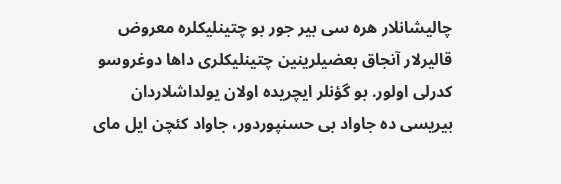چالیشانلار هره سی بیر جور بو چتینلیکلره معروض قالیرلار آنجاق بعضیلرینین چتینلیکلری داها دوغروسو کدرلی اولور. بو گؤنلر ایچریده اولان یولداشلاردان بیریسی ده جاواد بی حسنپوردور، جاواد کئچن ایل مای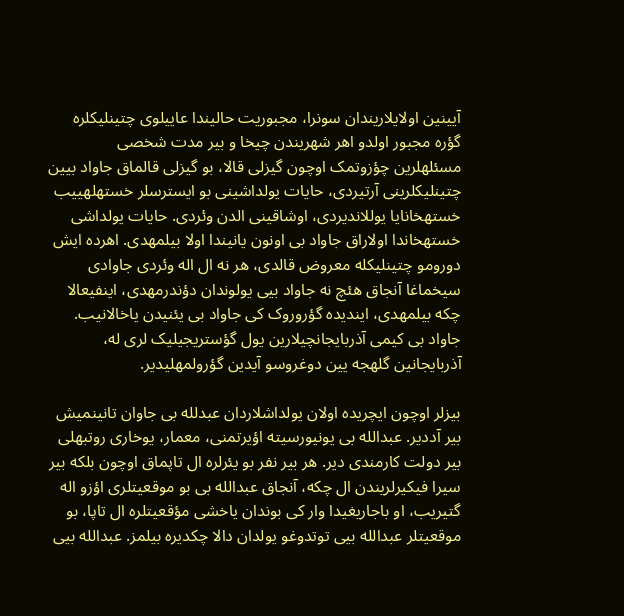آیینین اولایلاریندان سونرا، مجبوریت حالیندا عاییلوی چتینلیکلره گؤره مجبور اولدو اهر شهریندن چیخا و بیر مدت شخصی مسئلهلرین چؤزوتمک اوچون گیزلی قالا، بو گیزلی قالماق جاواد بیین چتینلیکلرینی آرتیردی، حایات یولداشینی بو ایسترسلر خستهلهییب خستهخانایا یوللاندیردی، اوشاقینی الدن وئردی. حایات یولداشی خستهخاندا اولاراق جاواد بی اونون یانیندا اولا بیلمهدی. اهرده ایش دورومو چتینلیکله معروض قالدی، هر نه ال اله وئردی جاوادی سیخماغا آنجاق هئچ نه جاواد بیی یولوندان دؤندرمهدی، اینفیعالا چکه بیلمهدی، ایندیده گؤروروک کی جاواد بی یئنیدن یاخالانیب. جاواد بی کیمی آذربایجانچیلارین یول گؤستریجیلیک لری له، آذربایجانین گلهجه یین دوغروسو آیدین گؤرولمهلیدیر.

بیزلر اوچون ایچریده اولان یولداشلاردان عبدلله بی جاوان تانینمیش بیر آددیر. عبدالله بی یونیورسیته اؤیرتمنی، معمار، یوخاری روتبهلی بیر دولت کارمندی دیر. هر بیر نفر بو یئرلره ال تاپماق اوچون بلکه بیر سیرا فیکیرلریندن ال چکه، آنجاق عبدالله بی بو موقعیتلری اؤزو اله گتیریب، او باجاریغیدا وار کی بوندان یاخشی مؤقعیتلره ال تاپا، بو موقعیتلر عبدالله بیی توتدوغو یولدان دالا چکدیره بیلمز. عبدالله بیی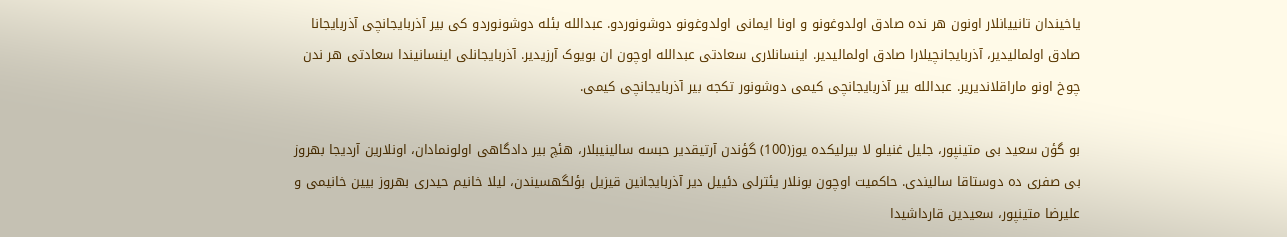یاخیندان تانییانلار اونون هر نده صادق اولدوغونو و اونا ایمانی اولدوغونو دوشونوردو. عبدالله بئله دوشونوردو کی بیر آذربایجانچی آذربایجانا صادق اولمالیدیر، آذربایجانچیلارا صادق اولمالیدیر. اینسانلاری سعادتی عبدالله اوچون ان بویوک آرزیدیر. آذربایجانلی اینسانیندا سعادتی هر ندن چوخ اونو ماراقلاندیریر. عبدالله بیر آذربایجانچی کیمی دوشونور تکجه بیر آذربایجانچی کیمی.

بو گؤن سعید بی متینپور، جلیل غنیلو لا بیرلیکده یوز(100) گؤندن آرتیقدیر حبسه سالینیبلار، هئچ بیر دادگاهی اولونمادان، اونلارین آردیجا بهروز بی صفری ده دوستاقا سالیندی. حاکمیت اوچون بونلار یئترلی دئییل دیر آذربایجانین قیزیل بؤلگهسیندن، لیلا خانیم حیدری بهروز بیین خانیمی و علیرضا متینپور، سعیدین قارداشیدا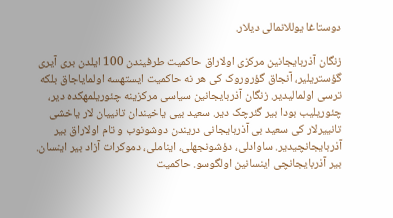دوستاغا یوللانمالی دیلار.

زنگان آذربایجانین مرکزی اولاراق حاکمیت طرفیندن 100 ایلدن بری آیری گؤستریلیر، آنجاق گؤروروک کی هر نه حاکمیت ایستهسه اولمایاجاق بلکه ترسی اولمالیدیر. زنگان آذربایجانین سیاسی مرکزینه چئوریلمهکده دیر، چئوریلیب بودا بیر گئرچک دیر. سعید بیی یاخیندان تانییان لار یاخشی تانییرلار کی سعید بی آذربایجانی دریندن دوشونوب و تام اولاراق بیر آذربایجانچیدیر. ساوادلی، دؤشونجهلی، ایناملی، دموکرات آزاد بیر اینسان. بیر آذربایجانچی اینسانین اولگوسو. حاکمیت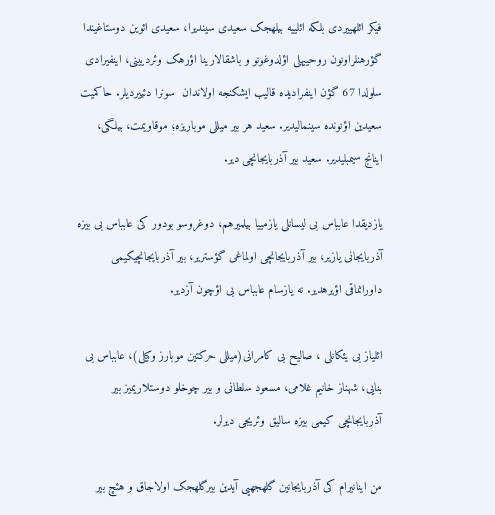فیکر ائلهییردی بلکه ائلییه بیلهجک سعیدی سیندیرا، سعیدی ائوین دوستاغیندا گؤرهنلراونون روحییهلی اؤلدوغونو و باشقالارینا اؤرهک وئردیینی، اینفیرادی سلولدا 67 گؤن اینفرادیده قالیب ایشکنجه اولاندان  سونرا دئییردیلر. حاکمیت سعیدین اؤنونده سینمالیدیر. سعید هر بیر میللی موباریزه؛ موقاویمت، بیلگی، اینانج سیمبلیدیر. سعید بیر آذربایجانچی دیر.

یازدیقدا عابباس بی لیسانلی یازمییا بیلمیرهم، دوغروسو بودور کی عابباس بی بیزه آذربایجانی یازیر، بیر آذربایجانچی اولماغی گؤستریر، بیر آذربایجانچیکیمی داورانماقی اؤیرهدیر. نه یازسام عابباس بی اؤچون آزدیر.

ائلیاز بی یئکانلی ، صالیح بی کامرانی(میللی حرکتین موبارز وکیلی)، عابباس بی بنایی، شهناز خانیم غلامی، مسعود سلطانی و بیر چوخلو دوستلاریمیز بیر آذربایجانچی کیمی بیزه سالیق وئریجی دیرلر.

من اینانیرام کی آذربایجانین گلهجهیی آیدین بیرگلهجک اولاجاق و هئچ بیر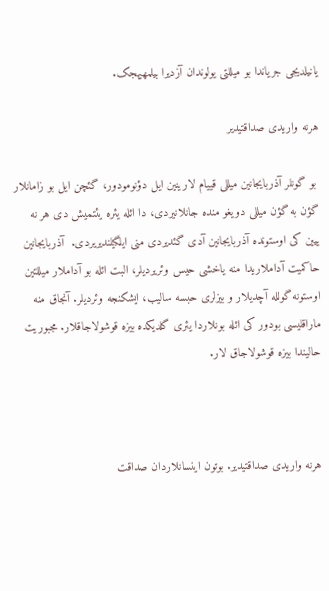یانیلدیجی جریاندا بو میللتی یولوندان آزدیرا بیلمهیهجک.

هرنه واریدی صداقتیدیر

 بو گونلر آذربایجانین میللی قییام لارینین ایل دؤنومودور، گئچن ایل بو زامانلار گؤن به گؤن میللی دویغو منده جانلانیردی، دا ائله یئره یئتمیش دی هر نه ییین کی اوستونده آذربایجانین آدی گئدیردی منی ایلگیلندیریردی.  آذربایجانین حاکمیت آداملاریدا منه یاخشی حیس وئریردیلر، البت ائله بو آداملار میللتین اوستونه گولله آچدیلار و بیزلری حبسه سالیب، ایشکنجه وئردیلر. آنجاق منه ماراقلیسی بودور کی ائله بونلاردا یئری گلدیکده بیزه قوشولاجاقلار. مجبوریت حالیندا بیزه قوشولاجاق لار.



هرنه واریدی صداقتیدیر. بوتون اینسانلاردان صداقت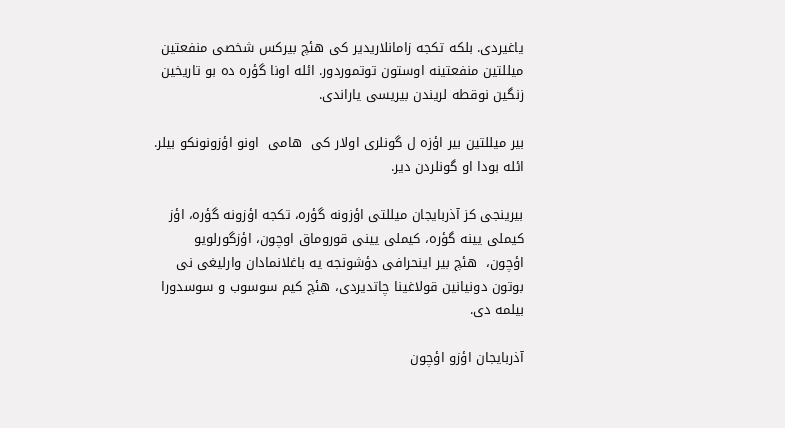یاغیردی. بلکه تکجه زامانلاریدیر کی هئچ بیرکس شخصی منفعتین میللتین منفعتینه اوستون توتموردور. ائله اونا گؤره ده بو تاریخین زنگین نوقطه لریندن بیریسی یاراندی.

بیر میللتین بیر اؤزه ل گونلری اولار کی  هامی  اونو اؤزونونکو بیلر. ائله بودا او گونلردن دیر.

بیرینجی کز آذربایجان میللتی اؤزونه گؤره، تکجه اؤزونه گؤره، اؤز کیملی یینه گؤره، کیملی یینی قوروماق اوچون، اؤزگورلویو اؤچون،  هئچ بیر اینحرافی دؤشونجه یه باغلانمادان وارلیغی نی بوتون دونیانین قولاغینا چاتدیردی، هئچ کیم سوسوب و سوسدورا بیلمه دی.

آذربایجان اؤزو اؤچون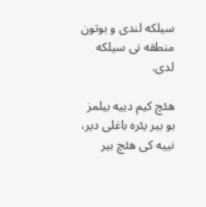سیلکه لندی و بوتون منطقه نی سیلکه لدی.

هئچ کیم دییه بیلمز بو بیر یئره باغلی دیر، نییه کی هئچ بیر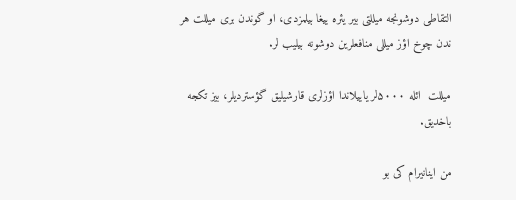التقاطی دوشونجه میللتی بیر یئره ییغا بیلمزدی، او گوندن بری میللت هر ندن چوخ اؤز میللی منافعلرین دوشونه بیلیب لر.

میللت  ائله ۵۰۰۰لر یاییلاندا اؤزلری قارشیلیق گؤستردیلر، بیز تکجه باخدیق.

من اینانیرام کی بو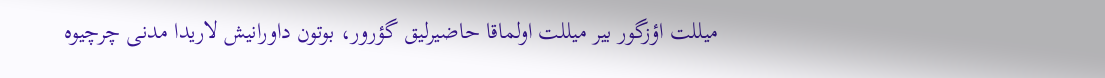میللت اؤزگور بیر میللت اولماقا حاضیرلیق گؤرور، بوتون داورانیش لاریدا مدنی چرچیوه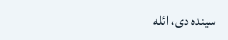سینده دی، ائله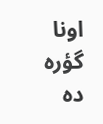اونا گؤره ده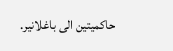حاکمیتین الی باغلانیر.